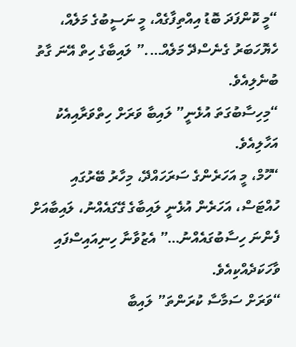“މީ ކޮންފަދަ ބޮޑު އިއްތިފާގެއް، މީ ނަސީބުގެ މަލެއް، ހެޔޮހަބަރު ގެނެސްދޭ މަލެއް….” ލައިބާގެ ހިތް އޭނަ ގާތު ބުނެލިއެވެ.
“މިހިސާބުގަތަ އުޅެނީ” ލައިބާ ވަރަށް ހިތްވަރާއިއެކު އަހާލިއެވެ.
“ހޫމް، މީ އަހަރެންގެ ސަރަހައްދޭ، މިހާރު ބޭރުގައި ހުއްޓަސް، އަހަރެން އުޅެނީ ލައިބާގެ ގޭގައެއްނު، ލައިބާއަށް ފެންނަ ހިސާބުގައެއްނު…” އެޒުވާނާ ހިނިއައިސްފައި ވާހަކަދެއްކިއެވެ.
“ވަރަށް ސަމާސާ ކުރަންތަ” ލައިބާ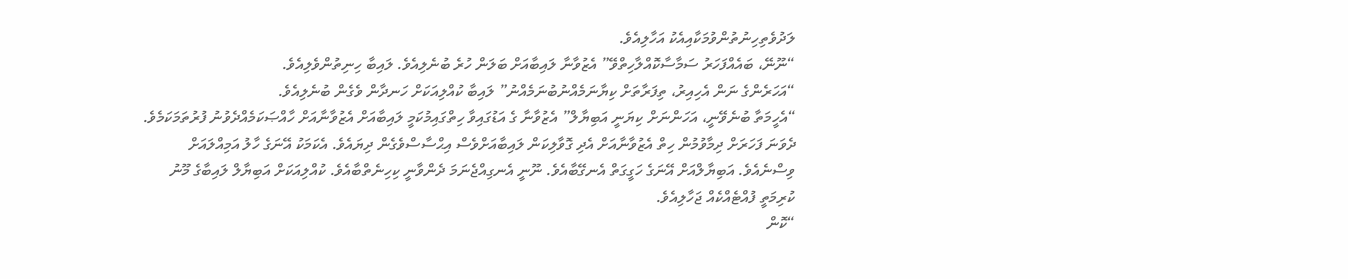ލަދުވެތިހިނުތުންވުމަކާއިއެކު އަހާލިއެވެ.
“ނޫނޭ، ބައެއްފަހަރު ސަމާސާކޮއްލާހިތްވޭ” އެޒުވާނާ ލައިބާއަށް ބަލަން ހުރެ ބުނެލިއެވެ. ލައިބާ ހިނިތުންވެލިއެވެ.
“އަހަރެންގެ ނަން އެހިއިރު، ތިފަރާތަށް ކިޔާނަމެއްނުބުނަމެއްނު” ލައިބާ ކުއްލިއަކަށް ހަނދާން ވެގެން ބުނެލިއެވެ.
“އެހީމަތާ ބުނެވޭނީ، އަހަންނަށް ކިޔަނީ އަބިޔާލް” އެޒުވާނާ ގެ އަޑުގައިވާ ހިތްގައިމުކަމީ ލައިބާއަށް އެޒުވާނާއަށް ހާއްޞަކަމެއްދެވުނު ފުރުތަމަކަމެވެ. ދެވަނަ ފަހަރަށް ދިމާވުމުން ހިތް އެޒުވާނާއަށް އެދި ގޮވާލިކަން ލައިބާއަށްވެސް އިޙްސާސްވެގެން ދިޔައެވެ. އެކަމަކު އޭނަގެ ހާލު އަމިއްލައަށް ވިސްނެއެވެ. އަބިޔާލްއަށް އޭނަގެ ހަގީގަތް އެނގޭބާއެވެ. ނޫނީ އެނގިއްޖެނަމަ ދެންވާނީ ކިހިނެތްބާއެވެ. ކުއްލިއަކަށް އަބިޔާލް ލައިބާގެ މޫނު ކުރިމަތީ ފުއްޓެއްކެއް ޖަހާލިއެވެ.
“ކޮން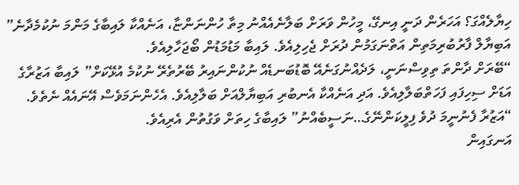ހިޔާލެއްގަ؟ އަހަރެން ދަނީ އިނގޭ، މީހުން ވަރަށް ބަލާނެއެއްނު މިތާ ހުންނަންޏާ، އަނެއްކާ ލައިބާގެ މަންމަ ނުކުމެދާނެ” އަބިޔާލް ފާރުބުރިމަތިން އަތްނަގަމުން ދުރަށް ޖެހިލިއެވެ. ލައިބާ މަޑުމަޑުން ބޯޖަހާލިއެވެ.
“ބޭރަށް ދާންތަ ތިވިސްނަނީ، ލަދެއްނުގަނެއޭ ބޮޑުބަނޑެއް ނުކުންނައިރު ބޭރުތެރޭ ނުކުމެ އުޅޭކަށް” ލައިބާ އަޒުރާގެ އަޑަށް ސިހިފައި ފަހަތްބަލާލިއެވެ. އަދި އަނެއްކާ އެނބުރި އަބިޔާލްއަށް ބަލާލިއެވެ. އެހެންނަމަވެސް އޭނައެއް ނެތެވެ.
“އަޒުރާ ފެނުނީމަ ދުވެ ފިލީކަންނޭގެ…ނަސީބެއްނު” ލައިބާގެ ހިތަށް ވަގުތުން އެރިއެވެ.
އަނގައިން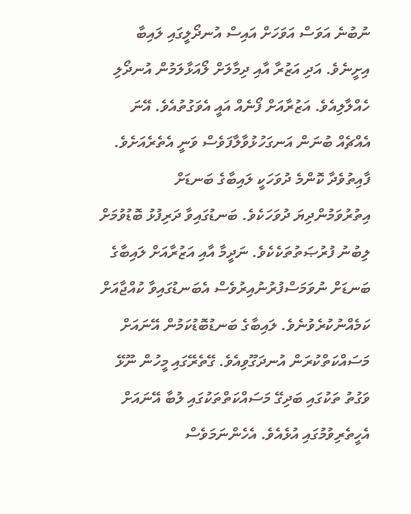ނުބުނެ އަވަސް އަވަހަށް އައިސް އުނދޯލީގައި ލައިބާ އިށީނެވެ. އަދި އަޒުރާ އާއި ދިމާލަށް ލޯއަޅާލަމުން އުނދޯލި ހެއްލާލިއެވެ. އަޒުރާއަށް ފޯނެއް އައީ އެވަގުތުއެވެ. އޭނަ އެއްޗެއް ބުނަން އަނގަހުޅުވާލާފަވެސް ވަނީ އެތެރެއަށެވެ.
ފާއިތުވެދާ ކޮންމެ ދުވަހަކީ ލައިބާގެ ބަނޑަށް އިތުރުވަމުންދިޔަ ދުވަހަކެވެ. ބަނޑުގައިވާ ދަރިފުޅު ބޮޑުވުމަށް ލިބުނު ފުރުޞަތުތަކެކެވެ. ނަދީމާ އާއި އަޒުރާއަށް ލައިބާގެ ބަނޑަށް ނުވަމަސްފުރުނުއިރުވެސް އެބަނޑުގައިވާ ކުއްޖާއަށް ކަމެއްނުކުރެވުނެވެ. ލައިބާގެ ބަނޑުބޮޑުކަމުން އޭނައަށް މަސައްކަތްކުރަން އުނދަގޫވިއެވެ. ގޭތެރޭގައި މީހުން ނޫޅޭ ވަގުތު ތަކުގައި ބަދިގޭ މަސައްކަތްތަކުގައި ލުބާ އޭނައަށް އެހީތެރިވުމުގައި އުޅެއެވެ. އެހެންނަމަވެސް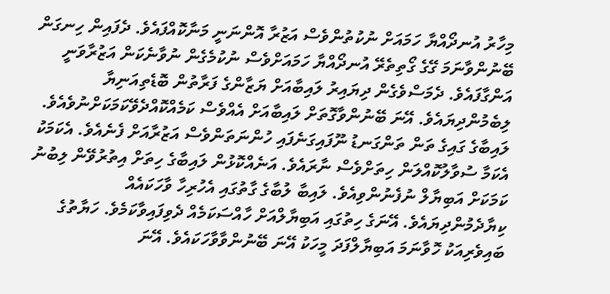މިހާރު އުނދޯއްޔާ ހަމައަށް ނުކުތުންވެސް އަޒުރާ އޮންނަނީ މަނާކޮއްފައެވެ. ދެފައިން ހިނގަން ބޭނުންވާނަމަ ގޭގެ ގޯތިތެރޭ އުނދޯއްޔާ ހަމައަށްވެސް ނުކުމެގެން ނުވާނެކަން އަޒުރާވަނީ އަންގާފައެވެ. ދެމަސްވެގެން ދިޔައިރު ލައިބާއަށް ޔަޒާންގެ ފަރާތުން ބޮޑެތިއަނިޔާ ލިބެމުންދިޔައެވެ. އޭނަ ބޭނުންވާގޮތަށް ލައިބާއަށް އެއްވެސް ކަމެއްކޮއްދެވޭކަމަކަށްނުވެއެވެ. ލައިބާގެ ގައިގެ ތަން ތަންގަނޑު ނޫފައިގަނެފައި ހުންނަތަންވެސް އަޒުރާއަށް ފެނެއެވެ. އެކަމަކު އެކަމާ ސުވާލުކޮއްލަން ހިތަށްވެސް ނާރައެވެ. އަނެއްކޮޅުން ލައިބާގެ ހިތަށް އިތުރުވޭން ލިބުނު ކަމަކަށް އަބިޔާލް ނުފެނުންވިއެވެ. ލައިބާ ލުބާގެ ގާތުގައި އެހުރިހާ ވާހަކައެއް ކިޔާދެމުންދިޔައެވެ. އޭނަގެ ހިތުގައި އަބިޔާލްއަށް ހާއްސަކަމެއް ދެވިފައިވާކަމެވެ. ހަޔާތުގެ ބައިވެރިއަކު ހޮވާނަމަ އަބިޔާލްފަދަ މީހަކު އޭނަ ބޭނުންވާވާހަކައެވެ. އޭނަ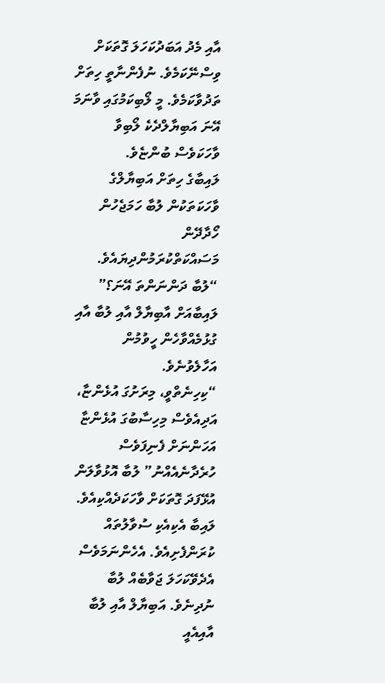އާއި މެދު އަބަދުކަހަލަ ގޮތަކަށް ވިސްނޭކަމެވެ. ނުފެންނާތީ ހިތަށް ތަދުވާކަމެވެ. މީ ލޯބިކަމުގައި ވާނަމަ އޭނަ އަބިޔާލްދެކެ ލޯބިވާ ވާހަކަވެސް ބުންޏެވެ.
ލައިބާގެ ހިތަށް އަބިޔާލްގެ ވާހަކަތަކުން ލުބާ ހަމަޖެހުން ހޯދާދޭން މަސައްކަތްކުރަމުންދިޔައެވެ.
“ލުބާ ދަންނަންތަ އޭނަ؟” ލައިބާއަށް އާބިޔާލް އާއި ލުބާ އާއި ގުޅުމެއްވާހެން ހީވުމުން އަހާލެވުނެވެ.
“ކިހިނެތްވީ، މިރަށުގަ އުޅެންޏާ، އަދިއެވެސް މިހިސާބުގަ އުޅެންޏާ އަހަންނަށް ފެނިފަވެސް ހުރެދާނެއެއްނު” ލުބާ އޮޅުވާލަން އުޅޭފަދަ ގޮތަކަށް ވާހަކަދެއްކިއެވެ.
ލައިބާ އެކިއެކި ސުވާލުތައް ކުރަންފެށިއެވެ. އެހެންނަމަވެސް އެދެވޭކަހަލަ ޖަވާބެއް ލުބާ ނުދިނެވެ. އަބިޔާލް އާއި ލުބާ އާއިއެއީ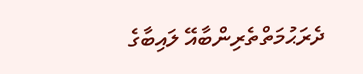ދެރަޙުމަތްތެރިންބާއޭ ލައިބާގެ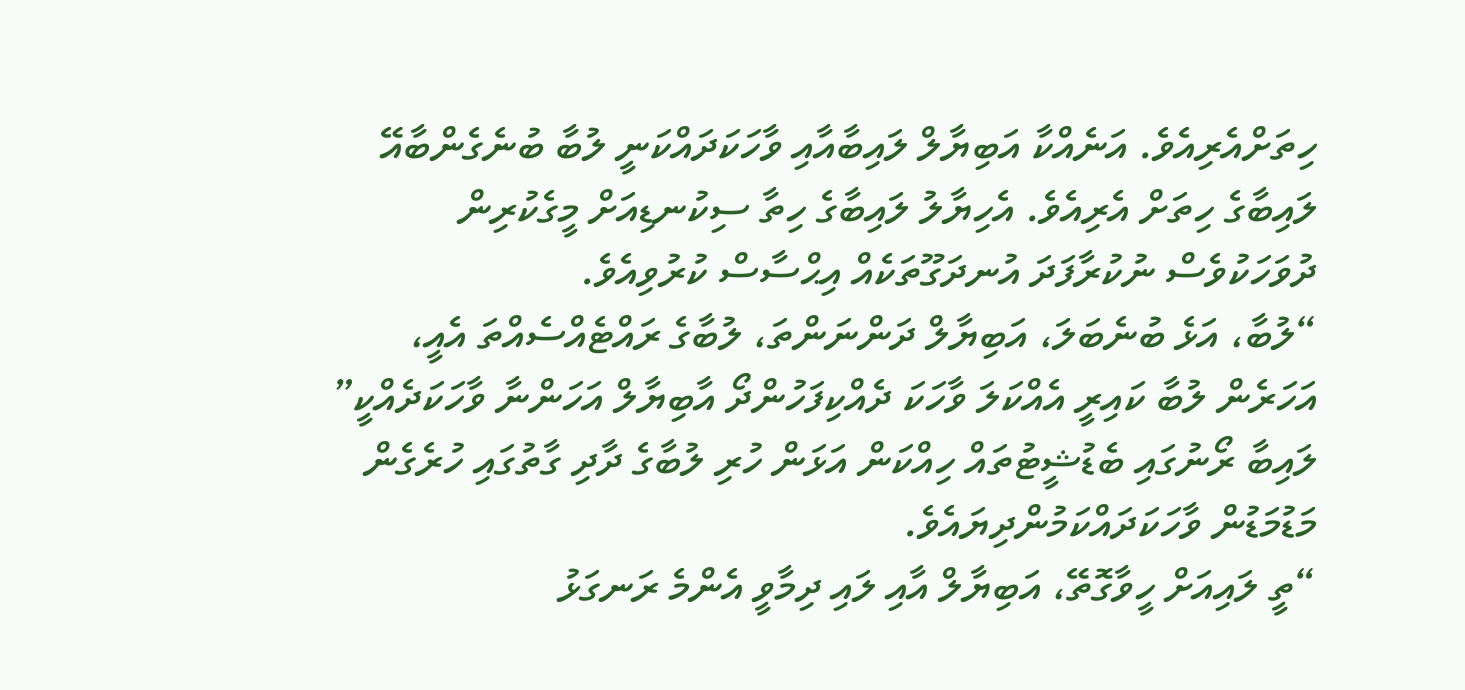ހިތަށްއެރިއެވެ. އަނެއްކާ އަބިޔާލް ލައިބާއާއި ވާހަކަދައްކަނީ ލުބާ ބުނެގެންބާއޭ ލައިބާގެ ހިތަށް އެރިއެވެ. އެހިޔާލު ލައިބާގެ ހިތާ ސިކުނޑިއަށް މީގެކުރިން ދުވަހަކުވެސް ނުކުރާފަދަ އުނދަގޫތަކެއް އިޙްސާސް ކުރުވިއެވެ.
“ލުބާ، އަޅެ ބުނެބަލަ، އަބިޔާލް ދަންނަންތަ، ލުބާގެ ރައްޓެއްސެއްތަ އެއީ، އަހަރެން ލުބާ ކައިރީ އެއްކަލަ ވާހަކަ ދެއްކިފަހުންދޯ އާބިޔާލް އަހަންނާ ވާހަކަދެއްކީ” ލައިބާ ރޯނުގައި ބެޑުޝީޓުތައް ހިއްކަން އަޅަން ހުރި ލުބާގެ ދާދި ގާތުގައި ހުރެގެން މަޑުމަޑުން ވާހަކަދައްކަމުންދިޔައެވެ.
“ތީ ލައިއަށް ހީވާގޮތޭ، އަބިޔާލް އާއި ލައި ދިމާވީ އެންމެ ރަނގަޅު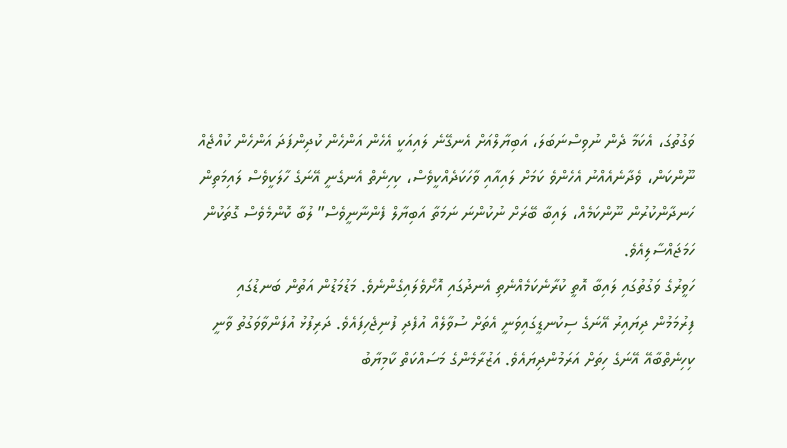ވަގުތުގަ، އެކަމާ ދެން ނުވިސްނަބަލަ، އަބިޔާލްއަށް އެނގޭނެ ލައިއަކީ އެހެން އަންހެން ކުދިންފަދަ އަންހެން ކުއްޖެއް ނޫންކަން، ވެދާނެއެއްނު އެހެންވެ ކަމަށް ލައިއާއި ވާހަކަދެއްކީވެސް، ކިހިނެތް އެނގެނީ އޭނަގެ ހާލަކީވެސް ލައިމަތިން ހަނދާންކުރުން ނޫންކަމެއް، ލައިބާ ބޭރަށް ނުކުންނަ ނަމަތާ އަބިޔާލް ފެންނާނީވެސް” ލުބާ ކޮންމެވެސް ގޮތަކުން ހަމަޖައްސާލިއެވެ.
ހަވީރުގެ ވަގުތުގައި ލައިބާ އޮތީ ކުރާނެކަމެއްނެތި އެނދުގައި އޮށޯވެލައިގެންނެވެ. މަޑުމަޑުން އަތުން ބަނޑުގައި ފިރުމަމުން ދިޔައިރު އޭނަގެ ސިކުނޑީގައިވަނީ އެތަށް ސުވާލެއް އުފެދި ފުނިޖެހިފައެވެ. ދަރިފުޅު އުފަންވާވަގުތު ވާނީ ކިހިނެތްބާއޭ އޭނަގެ ހިތަށް އަރަމުންދިޔައެވެ. އަޒުރާމެންގެ މަސައްކަތް ކާމިޔާބު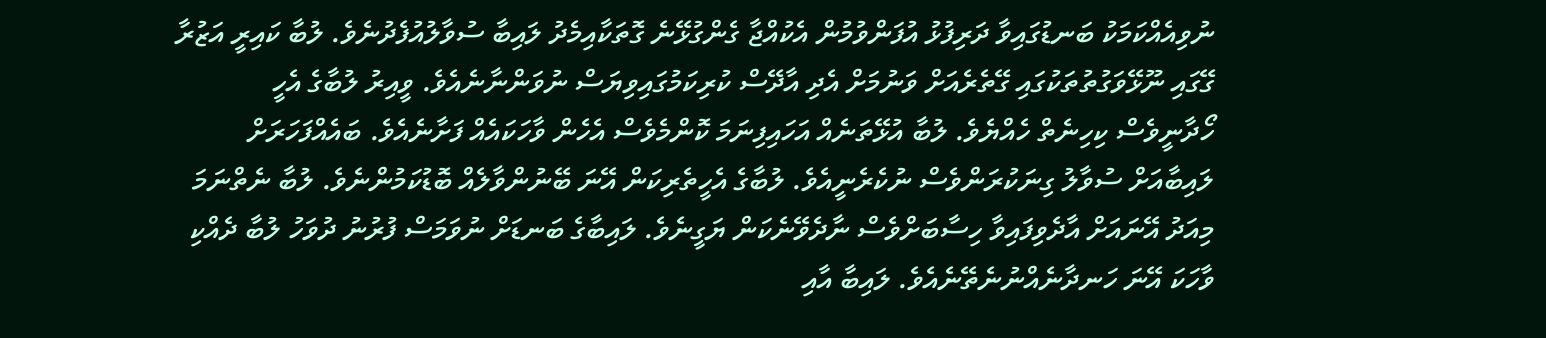ނުވިއެއްކަމަކު ބަނޑުގައިވާ ދަރިފުޅު އުފަންވުމުން އެކުއްޖާ ގެންގުޅޭނެ ގޮތަކާއިމެދު ލައިބާ ސުވާލުއުފެދުނެވެ. ލުބާ ކައިރީ އަޒުރާ ގޭގައި ނޫޅޭވަގުތުތަކުގައި ގޭތެރެއަށް ވަނުމަށް އެދި އާދޭސް ކުރިކަމުގައިވިޔަސް ނުވަންނާނެއެވެ. ވީއިރު ލުބާގެ އެހީ ހޯދާނީވެސް ކިހިނެތް ހެއްޔެވެ. ލުބާ އުޅޭތަނެއް އަހައިފިނަމަ ކޮންމެވެސް އެހެން ވާހަކައެއް ފަށާނެއެވެ. ބައެއްފަހަރަށް ލައިބާއަށް ސުވާލު ގިނަކުރަންވެސް ނުކެރެނީއެވެ. ލުބާގެ އެހީތެރިކަން އޭނަ ބޭނުންވާލެއް ބޮޑުކަމުންނެވެ. ލުބާ ނެތްނަމަ މިއަދު އޭނައަށް އާދެވިފައިވާ ހިސާބަށްވެސް ނާދެވޭނެކަން ޔަގީނެވެ. ލައިބާގެ ބަނޑަށް ނުވަމަސް ފުރުނު ދުވަހު ލުބާ ދެއްކި ވާހަކަ އޭނަ ހަނދާނެއްނުނެތޭނެއެވެ. ލައިބާ އާއި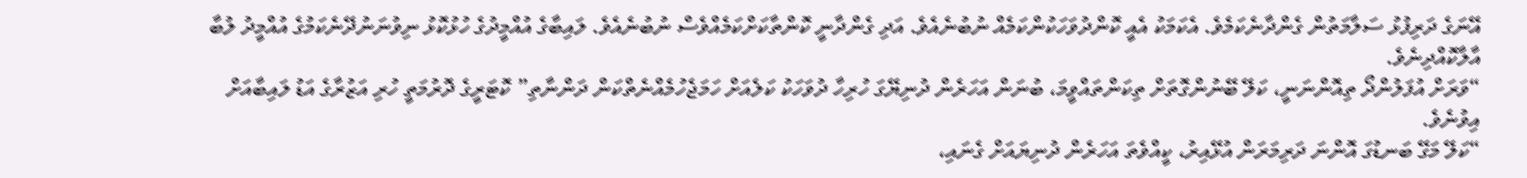އޭނަގެ ދަރިފުޅު ސަލާމަތުން ގެންދާނެކަމެވެ. އެކަމަކު އެއީ ކޮންދުވަހަކުންކަމެއް ނުބުނެއެވެ. އަދި ގެންދާނީ ކޮންތާކަށްކަމެއްވެސް ނުބުނެއެވެ. ލައިބާގެ އުއްމީދުގެ ހުޅުކޮޅު ނިވުނަނުދޭނެކަމުގެ އުއްމީދު ލުބާ އާލާކޮއްދިނެވެ.
“ވަރަށް އުފަލުންދޯ ތިއޮންނަނީ، ކަލޭ ބޭނުންގޮތަށް ތިކަންތައްވީމަ، ބުނަން އަހަރެން ދުނިޔޭގަ ހުރިހާ ދުވަހަކު ކަލެއަށް ހަމަޖެހުމެއްނެތްކަން ދަންނާތި” ކޮޓަރީގެ ދޮރުމަތީ ހުރި އަޒުރާގެ އަޑު ލައިބާއަށް އިވުނެވެ.
“ކަލޭ މަގޭ ބަނޑުގަ އޮންނަ ދަރިމަރަން އުޅޭއިރު، ކީއްވެތަ އަހަރެން ދުނިޔައަށް ގެނައި،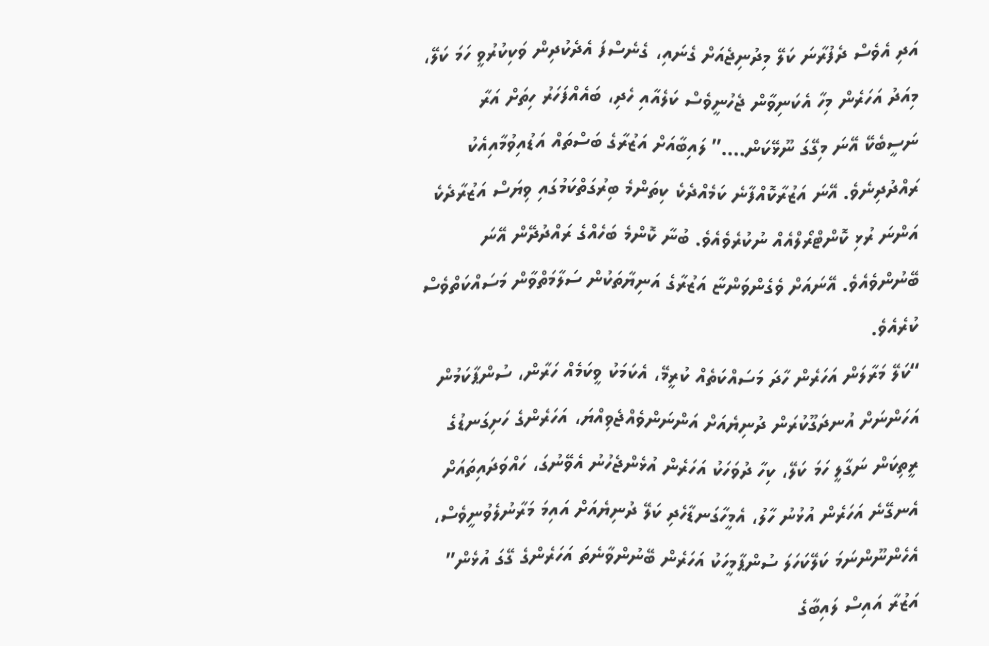އަދި އެވެސް ދެފުރާނަ ކަލޭ މިދުނިޖެއަށް ގެނައި، ގެނެސްފަ އެދެކުދިން ވަކިކުރުވީ ހަމަ ކަލޭ، މިއަދު އަހަރެން މިހާ އެކަނިވާން ޖެހުނީވެސް ކަލެއާއި ހެދި، ބައެއްފަހަރު ހިތަށް އަރާ ނަސީބެކޭ އޭނަ މިގޭގަ ނޫޅޭކަން….” ލައިބާއަށް އަޒުރާގެ ބަސްތައް އަޑުއިވުމާއިއެކު ރައްދުދިނެވެ. އޭނަ އަޒުރާކޮއްފާނެ ކަމެއްދެކެ ކިތަންމެ ބިރުގަތްކަމުގައި ވިޔަސް އަޒުރާދެކެ އަންނަ ރުޅި ކޮންޓްރޯލްއެއް ނުކުރެވެއެވެ. ބުނާ ކޮންމެ ބަހެއްގެ ރައްދުދޭން އޭނަ ބޭނުންވެއެވެ. އޭނައަށް ވެގެންވަންޏާ އަޒުރާގެ އަނިޔާތަކުން ސަލާމަތްވާން މަސައްކަތްވެސް ކުރެއެވެ.
“ކަލޭ މަރާލަން އަހަރެން ހާދަ މަސައްކަތެއް ކުރީމޭ، އެކަމަކު ވީކަމެއް ހަރާން، ސުންޕާކަމުން އަހަންނަށް އުނދަގޫކުރަން ދުނިޔެއަށް އަންނަންވެއްޖެވިއްޔަ، އަހަރެންގެ ހަށިގަނޑުގެ ރީތިކަން ނަގާލީ ހަމަ ކަލޭ، ކިހާ ދުވަހަކު އަހަރެން އުޅެންޖެހުނު އެވޭނުގަ، ހައްވަދައިތައަށް އެނގޭނެ އަހަރެން އުޅުނު ހާލު، އެމީހާގަނޑާހެދި ކަލޭ ދުނިޔެއަށް އައިމަ މަރާނުލެވުނީވެސް، އެހެންނޫންނަމަ ކަލޭކަހަލަ ސުންޕާމީހަކު އަހަރެން ބޭނުންވާނެތަ އަހަރެންގެ ގޭގަ އުޅެން” އަޒުރާ އައިސް ލައިބާގެ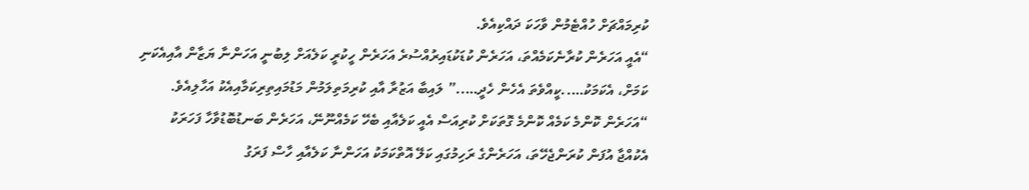ކުރިމައްޗަށް ހުއްޓެމުން ވާހަކަ ދައްކިއެވެ.
“އެއީ އަހަރެން ކުރާނެކަމެއްތަ، އަހަރެން ކުޑަކުޑައިރުއްސުރެ އަހަރެން ހީކުރީ ކަލެއަށް ލިބުނީ އަހަންނާ ޔަޒާން އާއިއެކަނި ކަމަށް، އެކަމަކު…..ކީއްވެތަ އެހެން ހެދީ…..” ލައިބާ އަޒުރާ އާއި ކުރިމަތިލަމުން މަޑުމައިތިރިކަމާއިއެކު އަހާލިއެވެ.
“އަހަރެން ކޮންމެ ކަމެއް ކޮންމެ ގޮތަކަށް ކުރިއަސް އެއީ ކަލެއާއި ބެހޭ ކަމެއްނޫނޭ، އަހަރެން ބަނޑުބޮޑުވާހާ ފަހަރަކު އެކުއްޖާ އުފަން ކުރަންޖެހޭތަ، އަހަރެންގެ ރަހިމުގައި ކަލޭ އޮތްކަމަކު އަހަންނާ ކަލެއާއި ހާސް ފަރަގު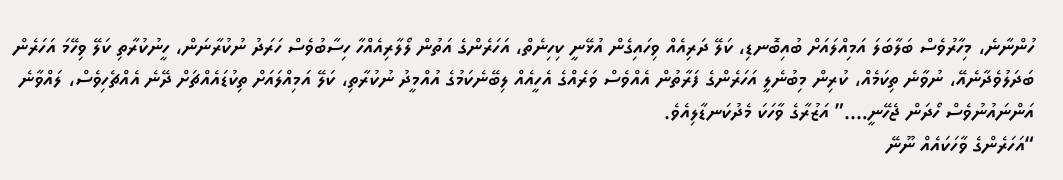ހުންނާނެ، މިހާރުވެސް ބަލާބަލަ އަމިއްލައަށް ބުއިބޮނޑި، ކަލޭ ދަރިއެއް ވިހައިގެން އުޅޭނީ ކިހިނެތް، އަހަރެންގެ އަތުން ލޯލާރިއެއްހާ ހިސާބުވެސް ހަރަދު ނުކުރާނަން، ހީނުކުރާތި ކަލޭ ވިހޭމަ އަހަރެން ބަދަލުވެދާނެއޭ، ނުވާނެ ތިކަމެއް، ކުރިން މިބުނެލީ އަހަރެންގެ ފަރާތުން އެއްވެސް ވަރެއްގެ އެހީއެއް ލިބޭނެކަމުގެ އުއްމީދު ނުކުރާތި، ކަލޭ އަމިއްލައަށް ތިކުޑައެއްޗަށް ދޭނެ އެއްޗެހިވެސް، ލައްވާނެ އަންނައުނުވެސް ހޯދަން ޖެހޭނީ….” އަޒުރާގެ ވާހަކަ މެދުކަނޑާލިއެވެ.
“އަހަރެންގެ ވާހަކައެއް ނޫނޭ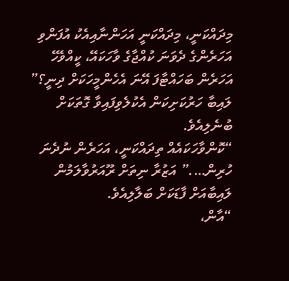މިދައްކަނީ، މިދައްކަނީ އަހަންނާއިއެކު އުފަންވި އަހަރެންގެ ދެވަނަ ކުއްޖާގެ ވާހަކައޭ، ކީއްވެހޭ އަހަރެން ބަހައްޓާފަ އޭނަ އެހެންމީހަކަށް ދިނީ؟” ލައިބާ ހަރުކަށިކަން އެކުލެވިފައިވާ ގޮތަކަށް ބުނެލިއެވެ.
“ކޮންވާހަކައެއް ތިދައްކަނީ، އަހަރެން ނުދެނަ ހުރިން….” އަޒުރާ ނިތަށް ރޫއަރުވާލަމުން ލައިބާއަށް ފާޑަކަށް ބަލާލިއެވެ.
“އާން،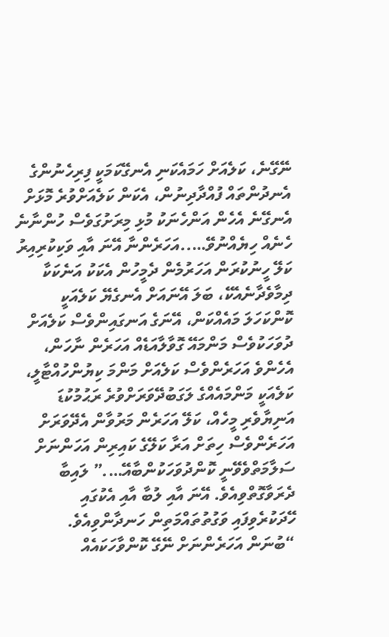ނޭގޭނެ، ކަލެއަށް ހަމައެކަނި އެނގޭކަމަކީ ފިރިހެނުންގެ އެނދުންތައް ފުއްދާދިނުން، އެކަން ކަލެއަށްވުރެ މޮޅަށް އެނގޭނެ އެހެން އަންހެނަކު މުޅި މިރަށުގަވެސް ހުންނާނެ ހެނެއް ހިޔެއްނުވޭ…..އަހަރެންނާ އޭނަ އާއި ވަކިކުރިއިރު ކަލޭ ހީނުކުރަން އަހަރުމެން ދެމީހުން އެކަކު އަނެކަކާ ދިމާވެދާނެއެކޭ، ބަލަ އޭނައަށް އެނގެޔޭ ކަލެއަކީ ކޮންކަހަލަ މައެއްކަން، އޭނަގެ އަނގައިންވެސް ކަލެއަށް ދުވަހަކުވެސް މަންމައޭ ގޮވާލާއަޑެއް އަހަރެން ނާހަން، އެހެންވެ އަހަރެންވެސް ކަލެއަށް މަންމަ ކިޔުންހުއްޓާލީ، ކަލެއަކީ މަންމައެއްގެ ލަގަބުދޭވަރަށްވުރެ ރަޙުމުކުޑަ އަނިޔާވެރި މީހެއް، ކަލޭ އަހަރެން މަރުވާން އެދޭވަރަށް އަހަރެންވެސް ހިތަށް އަރާ ކަލޭގެ ކައިރިން އަހަންނަށް ސަލާމަތްވެވޭނީ ކޮންދުވަހަކުންބާއޭ….” ލައިބާ ދެރަވާގޮތްވިއެވެ. އޭނަ އާއި ލުބާ އާއި އެކުގައި ހޭދަކުރެވިފައި ވަގުތުތައްމަތިން ހަނދާންވިއެވެ.
“ބުނަން އަހަރެންނަށް ނޭގޭ ކޮންވާހަކައެއް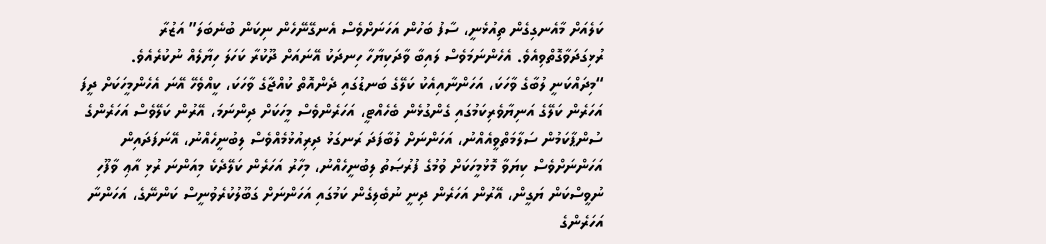ކަލެއަށް މާއެނގިގެން ތިއުޅެނީ، ސާފު ބަހުން އަހަނަށްވެސް އެނގޭނޭހެން ނިކަން ބުނެބަލަ” އަޒުރާ ރުޅިގަދަވާގޮތްވިއެވެ. އެހެންނަމަވެސް ލައިބާ ވާދަކިޔާހާ ހިނދަކު އޭނައަށް ދޫކުރާ ކަހަލަ ހިޔާލެއް ނުކުރެއެވެ.
“މިދައްކަނީ ލުބާގެ ވާހަކަ، އަހަންނާއިއެކު ކަލޭގެ ބަނޑުގައި ދެންއޮތް ކުއްޖާގެ ވާހަކަ، ކީއްވެހޭ އޭނަ އެހެންމީހަކަށް ދީފަ އަހަރެން ކަލޭގެ އަނިޔާވެރިކަމުގައި ގެންގުޅެން ބެހެއްޓީ، އަހަރެންވެސް މީހަކަށް ދިންނަމަ، އޭރުން ކަލޭވެސް އަހަރެންގެ ސުންޕާކަމުން ސަލާމަތްވީއެއްނު، އަހަންނަށް ލުބާފަދަ ރަނގަޅު ދިރިއުޅުމެއްވެސް ލިބުނީހެއްނު، އޭނަފަދައިން އަހަންނަށްވެސް ކިޔަވާ މޮޅުމީހަކަށް ވުމުގެ ފުރުޞަތު ލިބުނީހެއްނު، މިހާރު އަހަރެން ކަލޭދެކެ މިއަންނަ ރުޅި އާޢި ވާފޫހި ނުވީސްކަން ޔަގީން، އޭރުން އަހަރެން ދިނީ ނުބެލިގެން ކަމުގައި އަހަންނަށް ގަބޫލުކުރެވުނީސް ކަންނޭގެ، އަހަންނާ އަހަރެންގެ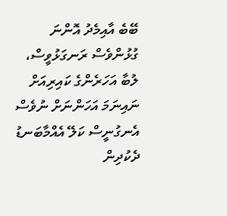ބޭބެ އާއިމެދު އޮންނަ ގުޅުންވެސް ރަނގަޅުވީސް، ލުބާ އަހަރެންގެ ކައިރިއަށް ނައިނަމަ އަހަންނަށް ނުވެސް އެނގުނީސް ކަލޭ އެއްމާބަނޑު ދެކުދިން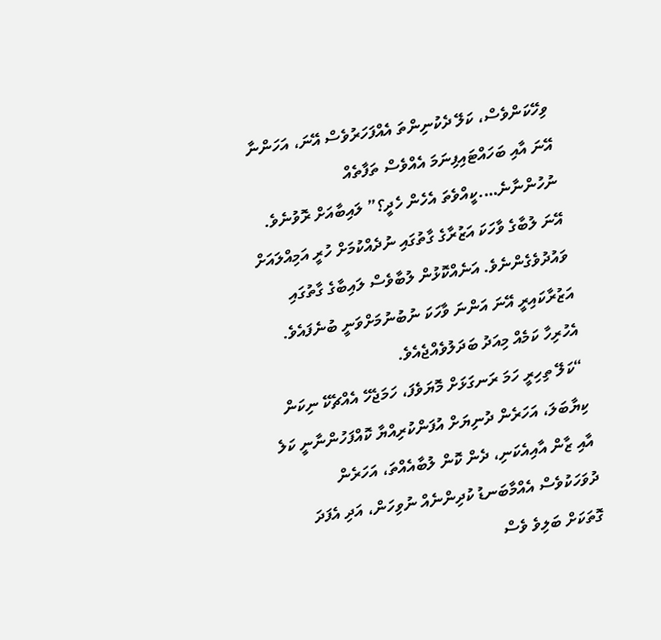ވިހޭކަންވެސް، ކަލޭ ދެކުނިންތަ އެއްފަހަރުވެސް އޭނަ، އަހަންނާ އޭނަ އާއި ބަހައްޓައިފިނަމަ އެއްވެސް ތަފާތެއް ނުހުންނާނެ….ކީއްވެތަ އެހެން ހެދީ؟” ލައިބާއަށް ރޮވުނެވެ. އޭނަ ލުބާގެ ވާހަކަ އަޒުރާގެ ގާތުގައި ނުދެއްކުމަށް ހުރީ އަމިއްލައަށް ވައުދުވެގެންނެވެ. އަނެއްކޮޅުން ލުބާވެސް ލައިބާގެ ގާތުގައި އަޒުރާކައިރީ އޭނަ އަންނަ ވާހަކަ ނުބުނުމަށްވަނީ ބުނެފައެވެ. އެހުރިހާ ކަމެއް މިއަދު ބަދަލުވެއްޖެއެވެ.
“ކަލޭ ތިހިރީ ހަމަ ރަނގަޅަށް މޮޔަވެފަ، ހަމަޖެހޭ އެއްޗެކޭ ނިކަން ކިޔާބަލަ، އަހަރެން ދުނިޔަށް އުފަންކުރިއްޔާ ކޮއްފަހުންނާނީ ކަލެ އާއި ޒާން އާއިއެކަނި، ދެން ކޮން ލުބާއެއްތަ، އަހަރެން ދުވަހަކުވެސް އެއްމާބަނޑު ކުދިންނެއް ނުވިހަން، އަދި އެފަދަ ގޮތަކަށް ބަލިވެ ވެސް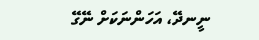ނީނދޭ، އަހަންނަކަށް ނޭގޭ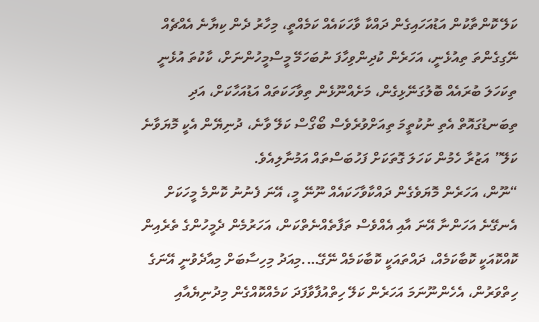ކަލޭ ކޮންތާކުން އަޑުއަހައިގެން ދައްކާ ވާހަކައެއް ކަމެއްތީ، މިހާރު ދެން ކިޔާނެ އެއްޗެއް ނޭގިގެންތަ ތިއުޅެނީ، އަހަރެން ކުދިންވިހާފަ ނުބަހަމޭ މީސްމީހުންނަށް، ކާކުތަ އުޅެނީ ތިކަހަލަ ބުރައެއް ބޮލުގަނޭޅިގެން، މަށެއްނޫޅެން ތިވާހަކަތައް އަޑުއަހާކަށް، އަދި ތިބަނޑުގައޮތް އެތި ނުކުތީމަ ތިއަށްވުރެވެސް ބޯގޯސް ކަލޭ ވާނެ، ދުނިޔޭން އެކީ މޮޔަވާނެ ކަލޭ” އަޒުރާ ހެމުން ކަހަލަ ގޮތަކަށް ފަހުބަސްތައް އަމުނާލިއެވެ.
“ނޫން، އަހަރެން މޮޔަވެގެން ދައްކާވާހަކައެއް ނޫނޭ މީ، އޭނަ ފެނުނު ކޮންމެ މީހަކަށް އެނގޭނެ އަހަންނާ އޭނަ އާއި އެއްވެސް ތަފާތެއްނެތްކަން، އަހަރުމެން ދެމީހުންގެ ތެރެއިން ކޮއްކޮއަކީ ކޮބާކަމެއް، ދައްތައަކީ ކޮބާކަމެއް ނޭގޭ….މިއަދު މިހިސާބަށް މިއާދެވުނީ އޭނަގެ ހިތްވަރުން، އެހެންނޫނަމަ އަހަރެން ކަލޭ ހިތްއުފާވާފަދަ ކަމެއްކޮއްގެން މިދުނިޔެއާއި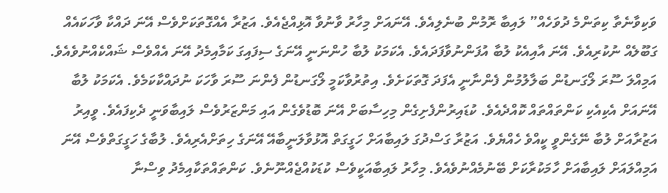ވަކިވާނެތާ ކިތަންމެ ދުވަހެއް” ލައިބާ ރޮމުން ބުނެލިއެވެ. އޭނައަށް މިހާރު ވާނުވާ އޮޅިއްޖެއެވެ. އަޒުރާ އެއްގޮތަކަށްވެސް އޭނަ ދައްކާ ވާހަކައެއް ގަބޫލެއް ނުކުރިއެވެ. އޭނަ އާއިއެކު ލުބާ އުފަންނުވާފަދައެވެ. އެކަމަކު ލުބާ ހުންނަނީ އޭނަގެ ސިފައިގަ ކަމާއިމެދު އޭނަ އެއްވެސް ޝައްކެއްނުވެއެވެ. އަމިއްލަ ސޫރަ ލޯގަނޑުން ބަލާލުމުން ފެންނާނީ އެފަދަ ގޮތަކަށެވެ. އިތުރުވާކަމީ ލޯގަނޑުން ފެންނަ ސޫރަ ވާހަކަ ނުދައްކާކަމެވެ. އެކަމަކު ލުބާ އޭނައަށް އެކިއެކި ކަންތައްތައް ކޮއްދެއެވެ. ކުޑައިރުންފެށިގެން މިހިސާބަށް އޭނަ ބޮޑުވެގެން އައި މަންޒަރުވެސް ލައިބާވަނީ ދެކިފައެވެ. ވީއިރު އަޒުރާއަށް ލުބާ ނޭގެންވީ ކީއްވެ ހެއްޔެވެ. އަޒުރާ ގަސްދުގަ ލައިބާއަށް ހަގީގަތް އޮޅުވާލަނީބާއޭ އޭނަގެ ހިތަށްއެރިއެވެ. ލުބާގެ ހަގީގަތްވެސް އޭނަ އަމިއްލައަށް ލައިބާއަށް ހާމަކުރާކަށް ބޭނުމެއްނުވެއެވެ. މިހާރު ލައިބާއަކީވެސް ކުޑަކުއްޖެއްނޫނެވެ. ކަންތައްތަކާއިމެދު ވިސްނާ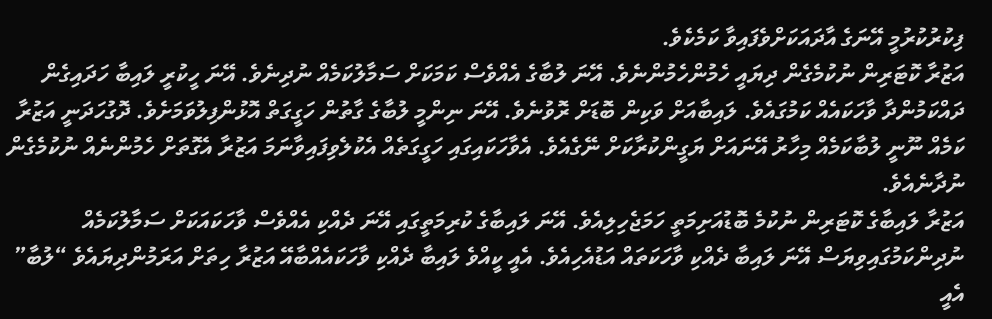ފިކުރުކުރުމީ އޭނަގެ އާދައަކަށްވެފައިވާ ކަމެކެވެ.
އަޒުރާ ކޮޓަރިން ނުކުމެގެން ދިޔައީ ހެމުންހެމުންނެވެ. އޭނަ ލުބާގެ އެއްވެސް ކަމަކަށް ސަމާލުކަމެއް ނުދިނެވެ. އޭނަ ހީކުރީ ލައިބާ ހަދައިގެން ދައްކަމުންދާ ވާހަކައެއް ކަމުގައެވެ. ލައިބާއަށް ވަކިން ބޮޑަށް ރޮވުނެވެ. އޭނަ ނިންމީ ލުބާގެ ގާތުން ހަގީގަތް އޮޅުންފިލުވަމަށެވެ. ދޮގުހަދަނީ އަޒުރާ ކަމެއް ނޫނީ ލުބާކަމެއް މިހާރު އޭނައަށް ޔަގީންކުރާކަށް ނޭގެއެވެ. އެވާހަކައިގައި ހަގީގަތެއް އެކުލެވިފައިވާނަމަ އަޒުރާ އެގޮތަށް ހެމުންނެއް ނުކުމެގެން ނުދާނެއެވެ.
އަޒުރާ ލައިބާގެ ކޮޓަރިން ނުކުމެ ބޮޑުއަށިމަތީ ހަމަޖެހިލިއެވެ. އޭނަ ލައިބާގެ ކުރިމަތީގައި އޭނަ ދެއްކި އެއްވެސް ވާހަކައަކަށް ސަމާލުކަމެއް ނުދިންކަމުގައިވިޔަސް އޭނަ ލައިބާ ދެއްކި ވާހަކަތައް އަޑުއެހިއެވެ. އެއީ ކީއްވެ ލައިބާ ދެއްކި ވާހަކައެއްބާއޭ އަޒުރާ ހިތަށް އަރަމުންދިޔައެވެ “ލުބާ” އެއީ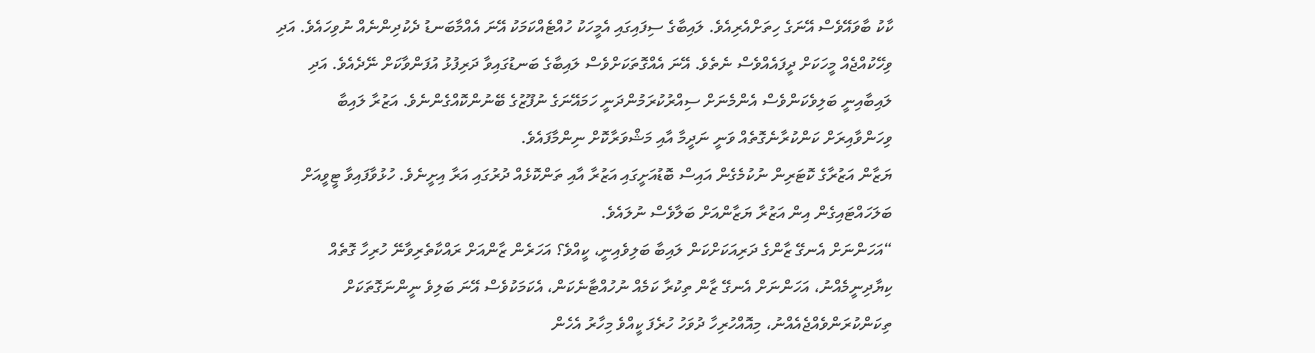ކާކު ބާވައޭވެސް އޭނަގެ ހިތަށްއެރިއެވެ. ލައިބާގެ ސިފައިގައި އެމީހަކު ހުއްޓެއްކަމަކު އޭނަ އެއްމާބަނޑު ދެކުދިންނެއް ނުވިހައެވެ. އަދި ވިހޭކުއްޖެއް މީހަކަށް ދީފައެއްވެސް ނެތެވެ. އޭނަ އެއްގޮތަކަށްވެސް ލައިބާގެ ބަނޑުގައިވާ ދަރިފުޅު އުފަންވާކަށް ނޭދެއެވެ. އަދި ލައިބާއިނީ ބަލިވެކަންވެސް އެންމެނަށް ސިއްރުކުރަމުންދަނީ ހަމައޭނަގެ ނުފޫޒުގެ ބޭނުންކޮއްގެންނެވެ. އަޒުރާ ލައިބާ ވިހަންވާއިރަށް ކަންކުރާނެގޮތެއް ވަނީ ނަދީމާ އާއި މަޝްވަރާކޮށް ނިންމާފައެވެ.
ޔަޒާން އަޒުރާގެ ކޮޓަރިން ނުކުމެގެން އައިސް ބޮޑުއަށީގައި އަޒުރާ އާއި ތަންކޮޅެއް ދުރުގައި އަރާ އިށީނެވެ. ހުޅުވާފައިވާ ޓީވީއަށް ބަލަހައްޓައިގެން އިން އަޒުރާ ޔަޒާންއަށް ބަލާވެސް ނުލައެވެ.
“އަހަންނަށް އެނގޭ ޒާންގެ ދަރިއަކަށްކަން ލައިބާ ބަލިވެއިނީ، ކީއްވެ؟ އަހަރެން ޒާންއަށް ރައްކާތެރިވާނޭ ހުރިހާ ގޮތެއް ކިޔާދިނީމެއްނު، އަހަންނަށް އެނގޭ ޒާން ތިކުރާ ކަމެއް ނުހުއްޓާނެކަން، އެކަމަކުވެސް އޭނަ ބަލިވެ ނީންނަގޮތަކަށް ތިކަންކުރަންވެއްޖެއެއްނު، މިއޮއްހުރިހާ ދުވަހު ހުރެފަ ކީއްވެ މިހާރު އެހެން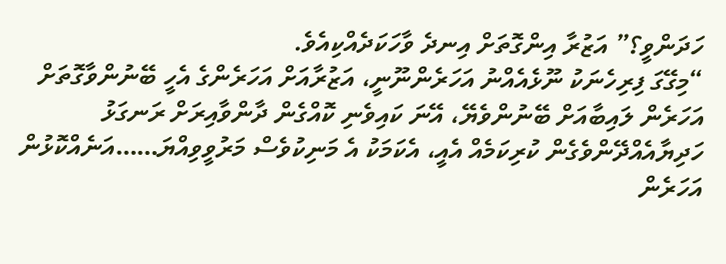ހަދަންވީ؟” އަޒުރާ އިންގޮތަށް އިނދެ ވާހަކަދެއްކިއެވެ.
“މިގޭގަ ފިރިހެނަކު ނޫޅެއެއްނު އަހަރެންނޫނީ، އަޒުރާއަށް އަހަރެންގެ އެހީ ބޭނުންވާގޮތަށް އަހަރެން ލައިބާއަށް ބޭނުންވެޔޭ، އޭނަ ކައިވެނި ކޮއްގެން ދާންވާއިރަށް ރަނގަޅު ހަދިޔާއެއްދޭންވެގެން ކުރިކަމެއް އެއީ، އެކަމަކު އެ މަނިކުވެސް މަރުވީވިއްޔަ……އަނެއްކޮޅުން އަހަރެން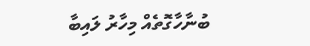ބުނާހާގޮތެއް މިހާރު ލައިބާ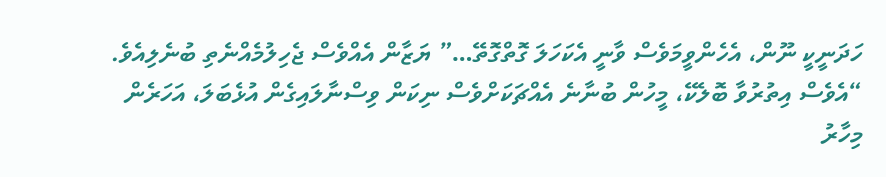ހަދަނީކީ ނޫން، އެހެންވީމަވެސް ވާނީ އެކަހަލަ ގޮތްގޮތޭ…” ޔަޒާން އެއްވެސް ޖެހިލުމެއްނެތި ބުނެލިއެވެ.
“އެވެސް އިތުރުވާ ބޮލެކޭ، މީހުން ބުނާނެ އެއްޗަކަށްވެސް ނިކަން ވިސްނާލައިގެން އުޅެބަލަ، އަހަރެން މިހާރު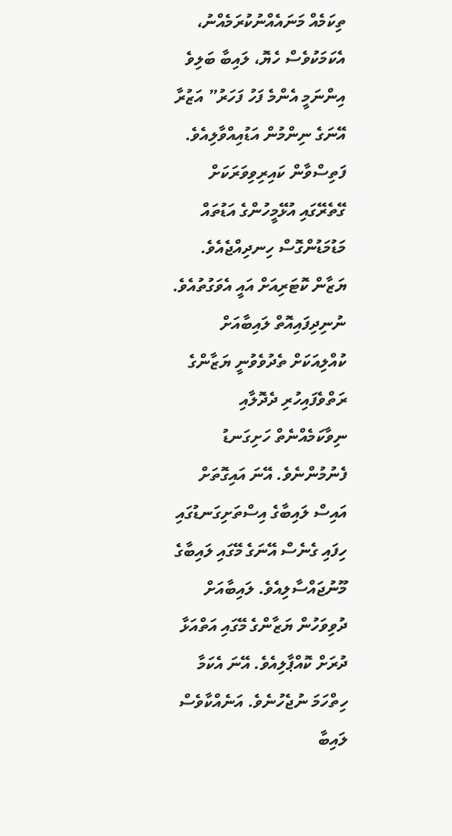ތިކަމެއް މަނައެއްނުކުރަމެއްނު، އެކަމަކުވެސް ހެޔޮ، ލައިބާ ބަލިވެ އިންނަމީ އެންމެ ފަހު ފަހަރު” އަޒުރާ އޭނަގެ ނިންމުން އަޑުއިއްވާލިއެވެ.
ފަތިސްވާން ކައިރިވިވަރަކަށް ގޭތެރޭގައި އުޅޭމީހުންގެ އަޑުތައް މަޑުމަޑުންގޮސް ހިނދިއްޖެއެވެ. ޔަޒާން ކޮޓަރިއަށް އައީ އެވަގުތުއެވެ. ނުނިދިފައިއޮތް ލައިބާއަށް ކުއްލިއަކަށް ތެދުވެވުނީ ޔަޒާންގެ ރަތްވެފައިހުރި ދެދޮލާއި ނިވާކަމެއްނެތް ހަށިގަނޑު ފެނުމުންނެވެ. އޭނަ އައިގޮތަށް އައިސް ލައިބާގެ އިސްތަށިގަނޑުގައި ހިފައި ގެނެސް އޭނަގެ މޭގައި ލައިބާގެ މޫނުޖައްސާލިއެވެ. ލައިބާއަށް ދުވިވަހުން ޔަޒާންގެ މޭގައި އަތްއަޅާ ދުރަށް ކޮއްޕާލިއެވެ. އޭނަ އެކަމާ ހިތްހަމަ ނުޖެހުނެވެ. އަނެއްކާވެސް ލައިބާ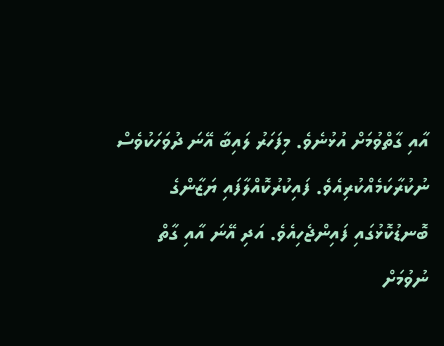އާއި ގާތްވުމަށް އުޅުނެވެ. މިފަހަރު ލައިބާ އޭނަ ދުވަހަކުވެސް ނުކުރާކަމެއްކުރިއެވެ. ފައިކުރުކޮއްލާފައި ޔަޒާންގެ ބޮނޑުކޮޅުގައި ފައިންޖެހިއެވެ. އަދި އޭނަ އާއި ގާތް ނުވުމަށް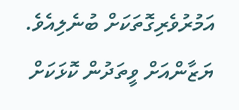އަމުރުވެރިގޮތަކަށް ބުނެލިއެވެ. ޔަޒާންއަށް ވީތަދުން ކޮޅަކަށް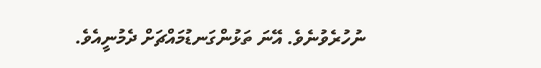ނުހުރެވުނެވެ. އޭނަ ތަޅުންގަނޑުމައްޗަށް ދެމުނީއެވެ.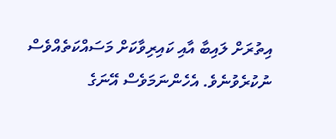އިތުރަށް ލައިބާ އާއި ކައިރިވާކަށް މަސައްކަތެއްވެސް ނުކުރެވުނެވެ. އެހެންނަމަވެސް އޭނަގެ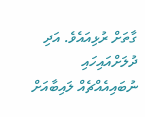ގާތަށް ރުޅިއައެވެ. އަދި ދުލަށްއައިހައި ނުބައިއެއްޗެއް ލައިބާއަށް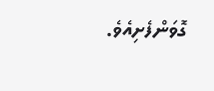ގޮވަންފެށިއެވެ.